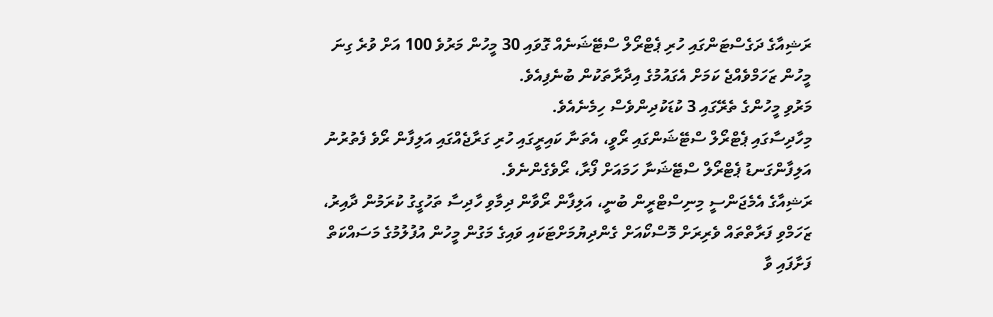ރަޝިއާގެ ދަގެސްޓަންގައި ހުރި ޕެޓްރޯލް ސްޓޭޝަނެއް ގޮވައި 30 މީހުން މަރުވެ 100 އަށް ވުރެ ގިނަ މީހުން ޒަހަމްވެއްޖެ ކަމަށް އެގައުމުގެ އިދާރާތަކުން ބުނެފިއެވެ.
މަރުވި މީހުންގެ ތެރޭގައި 3 ކުޑަކުދިންވެސް ހިމެނެއެވެ.
މިހާދިސާގައި ޕެޓްރޯލް ސްޓޭޝަންގައި ރޯވީ، އެތަނާ ކައިރީގައި ހުރި ގަރާޖެއްގައި އަލިފާން ރޯވެ ފެތުރުނު އަލިފާންގަނޑު ޕެޓްރޯލް ސްޓޭޝަނާ ހަމައަށް ފޯރާ، ރޯވެގެންނެވެ.
ރަޝިއާގެ އެމެޖަންސީ މިނިސްޓްރީން ބުނީ، އަލިފާން ރޯވާން ދިމާވި ހާދިސާ ތަހުގީގު ކުރަމުން ދާއިރު، ޒަހަމްވި ފަރާތްތައް ވެރިރަށް މޮސްކޯއަށް ގެންދިޔުމަށްޓަކައި ވައިގެ މަގުން މީހުން އުފުލުމުގެ މަސައްކަތް ފަށާފައި ވާ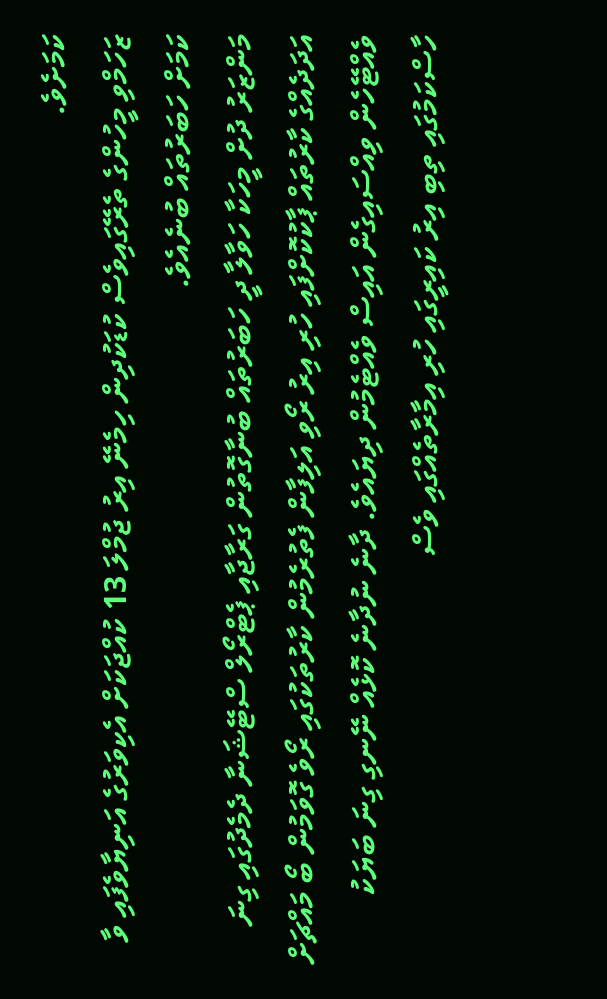ކަމަށެވެ.
ޒަހަމްވި މީހުންގެ ތެރޭގައިވެސް ކުޑަކުދިން ހިމެނޭ އިރު ޖުމްލަ 13 ކުއްޖަކަށް އެކިވަރުގެ އަނިޔާވެފައި ވާ ކަމަށް ހަބަރުތައް ބުނެއެވެ.
މަންޒަރު ދުށް މީހަކާ ހަވާލާ ދީ ހަބަރުތައް ބުނާގޮތުން ގަރާޖާއި ޕެޓްރޯލް ސްޓޭޝަނާ ދެމެދުގައި ގިނަ އަދަދެއްގެ ކާރުތައް ޕާކުކޮށްފައި ހުރި އިރު ރޯވި އަލިފާން ފެތުރެމުން ކާރުތަކުގައި ރޯވެ ގޮވަމުން ބޯ މައްޗަށް ވެއްޓޭހެން ވިއްސައިގެން އައިސް ވެއްޓެމުން ދިޔައެވެ. ދާނެ ނުދާނެ ކޮޅެއް ނޭނގި ގިނަ ބަޔަކު ހާސްކަމުގައި ތިބި އިރު ކައިރީގައި ހުރި އިމާރާތެއްގައި ވެސް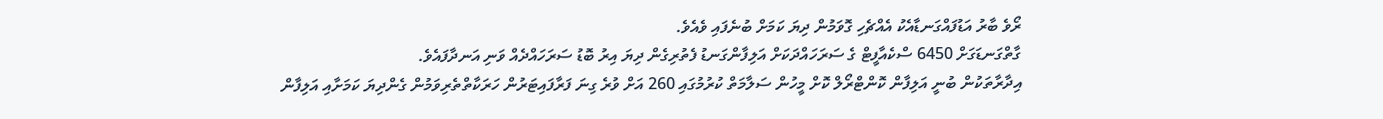ރޯވެ ބާރު އަޑުފައްގަނޑާއެކު އެއްޗެހި ގޮވަމުން ދިޔަ ކަމަށް ބުނެފައި ވެއެވެ.
ގާތްގަނޑަގަށް 6450 ސްކެއާފީޓް ގެ ސަރަހައްދަކަށް އަލިފާންގަނޑު ފެތުރިގެން ދިޔަ އިރު ބޮޑު ސަރަހައްދެއް ވަނި އަނދާފައެވެ.
އިދާރާތަކުން ބުނީ އަލިފާން ކޮންޓްރޯލް ކޮށް މީހުން ސަލާމަތް ކުރުމުގައި 260 އަށް ވުރެ ގިނަ ފަރާފައިޓަރުން ހަރަކާތްތެރިވަމުން ގެންދިޔަ ކަމަށާއި އަލިފާން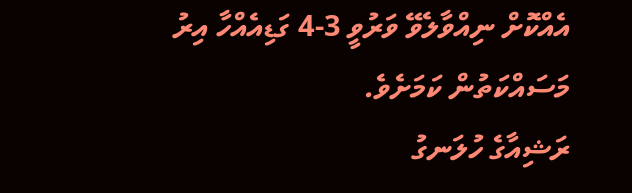އެއްކޮށް ނިއްވާލެވޭ ވަރުވީ 3-4 ގަޑިއެއްހާ އިރު މަސައްކަތުން ކަމަށެވެ.
ރަޝިއާގެ ހުލަނގު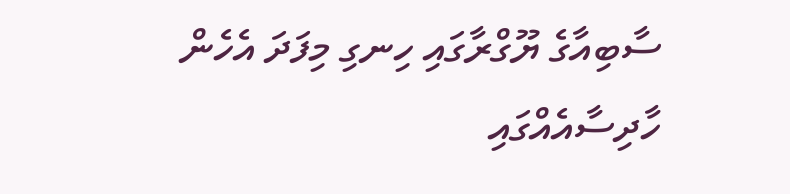ސާބިއާގެ ޔޫގްރާގައި ހިނގި މިފަދަ އެހެން ހާދިސާއެއްގައި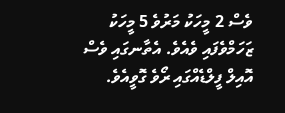ވެސް 2 މީހަކު މަރުވެ 5 މީހަކު ޒަހަމްވެފައި ވެއެވެ. އެތާނގައި ވެސް އޮއިލް ފީލްޑެއްގައި ރޯވެ ގޮވީއެވެ.